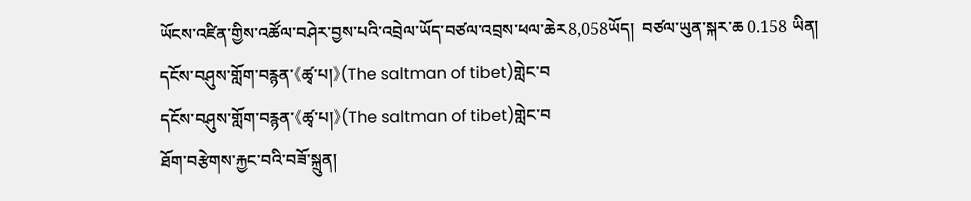ཡོངས་འཛིན་གྱིས་འཚོལ་བཤེར་བྱས་པའི་འབྲེལ་ཡོད་བཙལ་འབྲས་ཕལ་ཆེར8,058ཡོད།  བཙལ་ཡུན་སྐར་ཆ 0.158 ཡིན།
དངོས་བཤུས་གློག་བརྙན་《ཚྭ་པ།》(The saltman of tibet)གླེང་བ
དངོས་བཤུས་གློག་བརྙན་《ཚྭ་པ།》(The saltman of tibet)གླེང་བ
ཐོག་བརྩེགས་རྐྱང་བའི་བཟོ་སྐྲུན།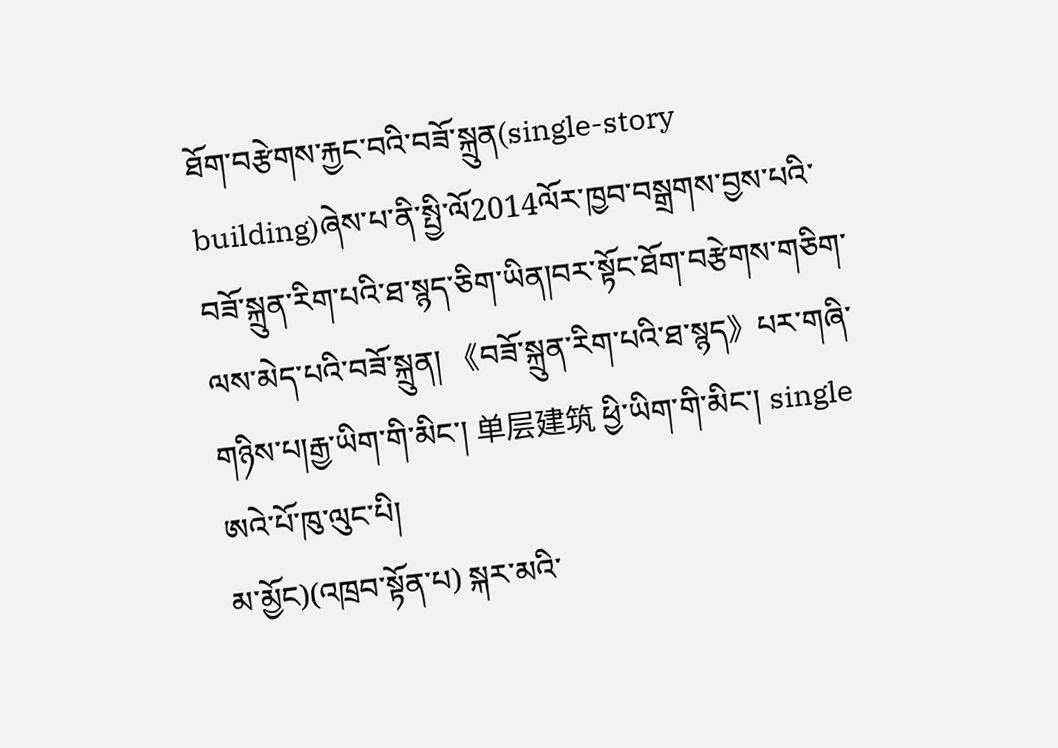ཐོག་བརྩེགས་རྐྱང་བའི་བཟོ་སྐྲུན(single-story building)ཞེས་པ་ནི་སྤྱི་ལོ2014ལོར་ཁྱབ་བསྒྲགས་བྱས་པའི་བཟོ་སྐྲུན་རིག་པའི་ཐ་སྙད་ཅིག་ཡིན།བར་སྟོང་ཐོག་བརྩེགས་གཅིག་ལས་མེད་པའི་བཟོ་སྐྲུན། 《བཟོ་སྐྲུན་རིག་པའི་ཐ་སྙད》པར་གཞི་གཉིས་པ།རྒྱ་ཡིག་གི་མིང་། 单层建筑 ཕྱི་ཡིག་གི་མིང་། single
ཨའེ་པོ་ཁུ་ལུང་པི།
མ་མྱོང)(འཁྲབ་སྟོན་པ) སྐར་མའི་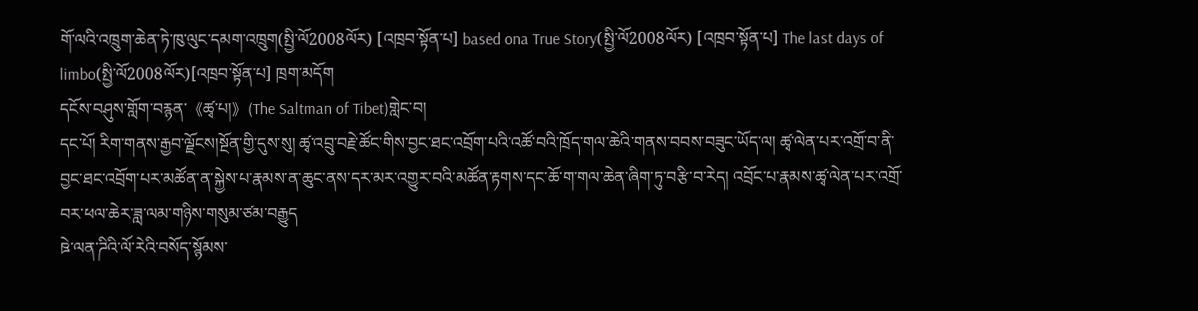གོ་ལའི་འཁྲུག་ཆེན་ཏེ་ཁུ་ལུང་དམག་འཁྲུག(སྤྱི་ལོ2008ལོར) [འཁྲབ་སྟོན་པ] based ona True Story(སྤྱི་ལོ2008ལོར) [འཁྲབ་སྟོན་པ] The last days of limbo(སྤྱི་ལོ2008ལོར)[འཁྲབ་སྟོན་པ] ཁྲག་མདོག
དངོས་བཤུས་གློག་བརྙན་《ཚྭ་པ།》(The Saltman of Tibet)གླེང་བ།
དང་པོ། རིག་གནས་རྒྱབ་ལྗོངས།སྔོན་གྱི་དུས་སུ། ཚྭ་འབྲུ་བརྗེ་ཚོང་གིས་བྱང་ཐང་འབྲོག་པའི་འཚོ་བའི་ཁྲོད་གལ་ཆེའི་གནས་བབས་བཟུང་ཡོད་ལ། ཚྭ་ལེན་པར་འགྲོ་བ་ནི་བྱང་ཐང་འབྲོག་པར་མཚོན་ན་སྐྱེས་པ་རྣམས་ན་ཆུང་ནས་དར་མར་འགྱུར་བའི་མཚོན་རྟགས་དང་ཆོ་ག་གལ་ཆེན་ཞིག་ཏུ་བརྩི་བ་རེད། འབྲོང་པ་རྣམས་ཚྭ་ལེན་པར་འགྲོ་བར་ཕལ་ཆེར་ཟླ་ལམ་གཉིས་གསུམ་ཙམ་བརྒྱུད
ཋེ་ལན་ཌིའི་ལོ་རེའི་བསོད་སྙོམས་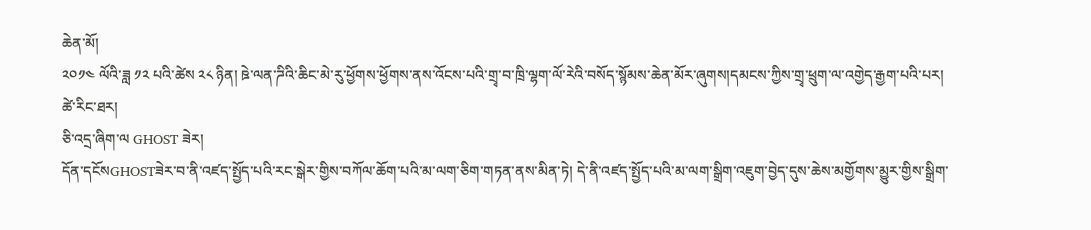ཆེན་མོ།
༢༠༡༤ ལོའི་ཟླ ༡༢ པའི་ཚེས ༢༨ ཉིན། ཋེ་ལན་ཌིའི་ཆིང་མེ་རུ་ཕྱོགས་ཕྱོགས་ནས་འོངས་པའི་གྲྭ་བ་ཁྲི་ལྷག་ལོ་རེའི་བསོད་སྙོམས་ཆེན་མོར་ཞུགས།དམངས་ཀྱིས་གྲྭ་ཕྲུག་ལ་འགྱེད་རྒྱག་པའི་པར།
ཚེ་རིང་ཐར།
ཅི་འདྲ་ཞིག་ལ GHOST ཟེར།
དོན་དངོསGHOSTཟེར་བ་ནི་འཛད་སྤྱོད་པའི་རང་སྒེར་གྱིས་བཀོལ་ཆོག་པའི་མ་ལག་ཅིག་གཏན་ནས་མིན་ཏེ། དེ་ནི་འཛད་སྤྱོད་པའི་མ་ལག་སྒྲིག་འཇུག་བྱེད་དུས་ཆེས་མགྱོགས་མྱུར་གྱིས་སྒྲིག་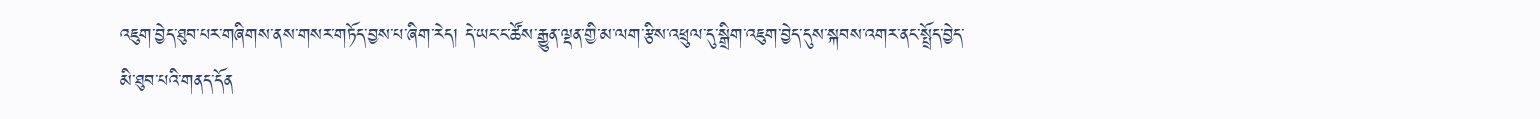འཇུག་བྱེད་ཐུབ་པར་གཞིགས་ནས་གསར་གཏོད་བྱས་པ་ཞིག་རེད། དེ་ཡང་ང་ཚོས་རྒྱུན་ལྡན་གྱི་མ་ལག་རྩིས་འཕྲུལ་དུ་སྒྲིག་འཇུག་བྱེད་དུས་སྐབས་འགར་ནང་སྤྲོད་བྱེད་མི་ཐུབ་པའི་གནད་དོན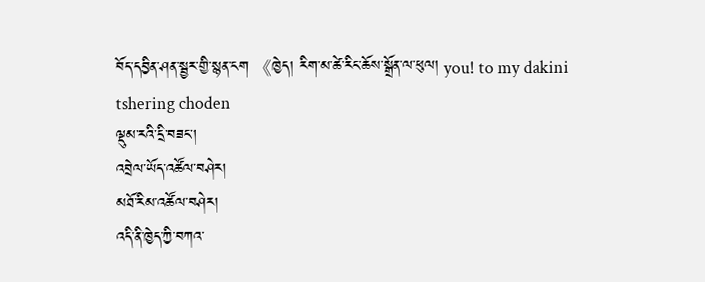བོད་དབྱིན་ཤན་སྦྱར་གྱི་སྙན་ངག 《ཁྱེད། རིག་མ་ཚེ་རིང་ཆོས་སྒྲོན་ལ་ཕུལ། you! to my dakini tshering choden
ལྡུམ་རའི་དྲི་བཟང་།
འབྲེལ་ཡོད་འཚོལ་བཤེར།
མཐོ་རིམ་འཚོལ་བཤེར།
འདི་ནི་ཁྱེད་ཀྱི་བཀའ་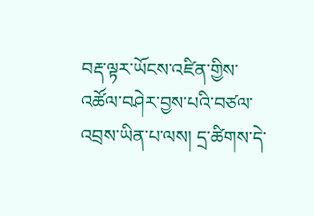བརྡ་ལྟར་ཡོངས་འཛིན་གྱིས་འཚོལ་བཤེར་བྱས་པའི་བཙལ་འབྲས་ཡིན་པ་ལས། དྲ་ཚིགས་དེ་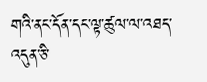གའི་ནང་དོན་དང་ལྟ་ཚུལ་ལ་འཐད་འདུན་ཅི་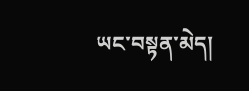ཡང་བསྟན་མེད།